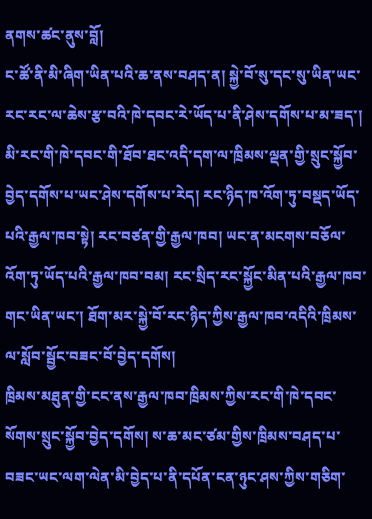ནགས་ཚང་ནུས་བློ།
ང་ཚོ་ནི་མི་ཞིག་ཡིན་པའི་ཆ་ནས་བཤད་ན། སྐྱེ་བོ་སུ་དང་སུ་ཡིན་ཡང་རང་རང་ལ་ཆེས་རྩ་བའི་ཁེ་དབང་རེ་ཡོད་པ་ནི་ཤེས་དགོས་པ་མ་ཟད་། མི་རང་གི་ཁེ་དབང་གི་ཐོབ་ཐང་འདི་དག་ལ་ཁྲིམས་ལྡན་གྱི་སྲུང་སྐྱོབ་བྱེད་དགོས་པ་ཡང་ཤེས་དགོས་པ་རེད། རང་ཉིད་ཁ་འོག་ཏུ་བསྡད་ཡོད་པའི་རྒྱལ་ཁབ་སྟེ། རང་བཙན་གྱི་རྒྱལ་ཁབ། ཡང་ན་མངགས་བཅོལ་འོག་ཏུ་ཡོད་པའི་རྒྱལ་ཁབ་བམ། རང་སྲིད་རང་སྐྱོང་མིན་པའི་རྒྱལ་ཁབ་གང་ཡིན་ཡང་། ཐོག་མར་སྐྱེ་བོ་རང་ཉིད་ཀྱིས་རྒྱལ་ཁབ་འདིའི་ཁྲིམས་ལ་སློབ་སྦྱོང་བཟང་བོ་བྱེད་དགོས།
ཁྲིམས་མཐུན་གྱི་ངང་ནས་རྒྱལ་ཁབ་ཁྲིམས་ཀྱིས་རང་གི་ཁེ་དབང་སོགས་སྲུང་སྐྱོབ་བྱེད་དགོས། ས་ཆ་མང་ཙམ་གྱིས་ཁྲིམས་བཤད་པ་བཟང་ཡང་ལག་ལེན་མི་བྱེད་པ་ནི་དཔོན་ངན་ཉུང་ཤས་ཀྱིས་གཅིག་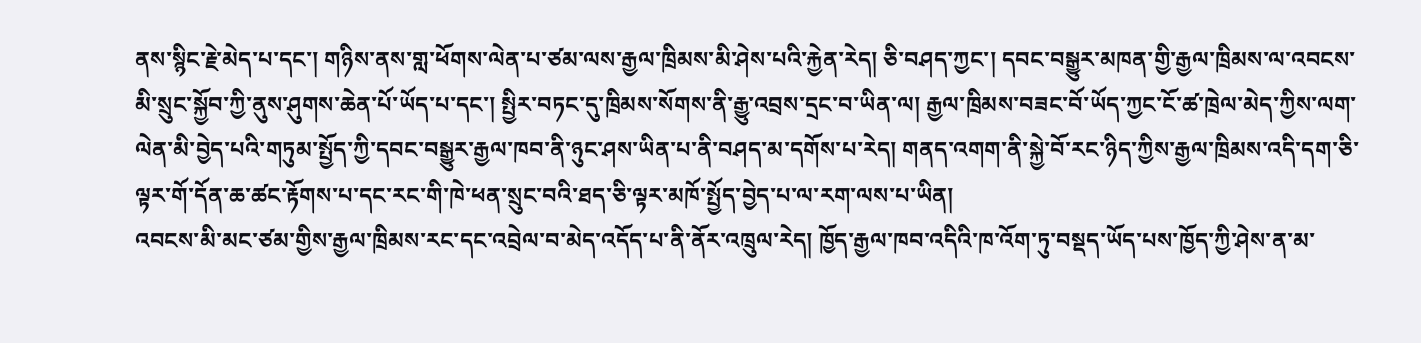ནས་སྙིང་རྗེ་མེད་པ་དང་། གཉིས་ནས་གླ་ཕོགས་ལེན་པ་ཙམ་ལས་རྒྱལ་ཁྲིམས་མི་ཤེས་པའི་རྐྱེན་རེད། ཅི་བཤད་ཀྱང་། དབང་བསྒྱུར་མཁན་གྱི་རྒྱལ་ཁྲིམས་ལ་འབངས་མི་སྲུང་སྐྱོབ་ཀྱི་ནུས་ཤུགས་ཆེན་པོ་ཡོད་པ་དང་། སྤྱིར་བཏང་དུ་ཁྲིམས་སོགས་ནི་རྒྱུ་འབྲས་དྲང་བ་ཡིན་ལ། རྒྱལ་ཁྲིམས་བཟང་བོ་ཡོད་ཀྱང་ངོ་ཚ་ཁྲེལ་མེད་ཀྱིས་ལག་ལེན་མི་བྱེད་པའི་གཏུམ་སྤྱོད་ཀྱི་དབང་བསྒྱུར་རྒྱལ་ཁབ་ནི་ཉུང་ཤས་ཡིན་པ་ནི་བཤད་མ་དགོས་པ་རེད། གནད་འགག་ནི་སྐྱེ་བོ་རང་ཉིད་ཀྱིས་རྒྱལ་ཁྲིམས་འདི་དག་ཅི་ལྟར་གོ་དོན་ཆ་ཚང་རྟོགས་པ་དང་རང་གི་ཁེ་ཕན་སྲུང་བའི་ཐད་ཅི་ལྟར་མཁོ་སྤྱོད་བྱེད་པ་ལ་རག་ལས་པ་ཡིན།
འབངས་མི་མང་ཙམ་གྱིས་རྒྱལ་ཁྲིམས་རང་དང་འབྲེལ་བ་མེད་འདོད་པ་ནི་ནོར་འཁྲུལ་རེད། ཁྱོད་རྒྱལ་ཁབ་འདིའི་ཁ་འོག་ཏུ་བསྡད་ཡོད་པས་ཁྱོད་ཀྱི་ཤེས་ན་མ་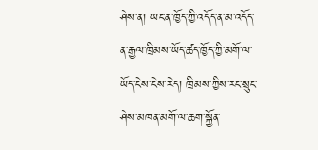ཤེས་ན། ཡང་ན་ཁྱོད་ཀྱི་འདོད་ན་མ་འདོད་ན་རྒྱལ་ཁྲིམས་ཡོད་ཚད་ཁྱོད་ཀྱི་མགོ་ལ་ཡོད་ངེས་ངེས་རེད། ཁྲིམས་ཀྱིས་རང་སྲུང་ཤེས་མཁན་མགོ་ལ་ཆག་སྐྱོན་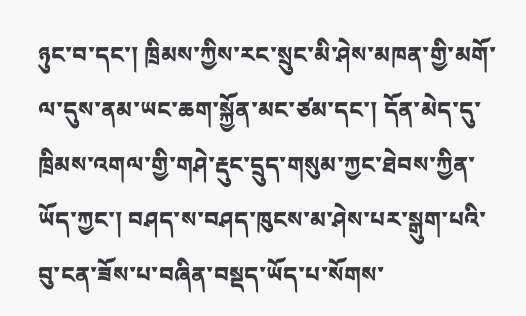ཉུང་བ་དང་། ཁྲིམས་ཀྱིས་རང་སྲུང་མི་ཤེས་མཁན་གྱི་མགོ་ལ་དུས་ནམ་ཡང་ཆག་སྐྱོན་མང་ཙམ་དང་། དོན་མེད་དུ་ཁྲིམས་འགལ་གྱི་གཤེ་རྡུང་དྲུད་གསུམ་ཀྱང་ཐེབས་ཀྱིན་ཡོད་ཀྱང་། བཤད་ས་བཤད་ཁུངས་མ་ཤེས་པར་སྒུག་པའི་བུ་ངན་ཟོས་པ་བཞིན་བསྡད་ཡོད་པ་སོགས་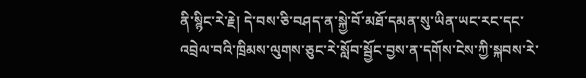ནི་སྙིང་རེ་རྗེ། དེ་བས་ཅི་བཤད་ན་སྐྱེ་བོ་མཐོ་དམན་སུ་ཡིན་ཡང་རང་དང་འབྲེལ་བའི་ཁྲིམས་ལུགས་ཅུང་རེ་སློབ་སྦྱོང་བྱས་ན་དགོས་ངེས་ཀྱི་སྐབས་རེ་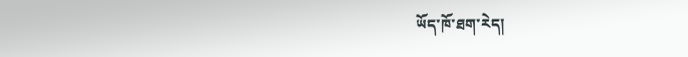ཡོད་ཁོ་ཐག་རེད།